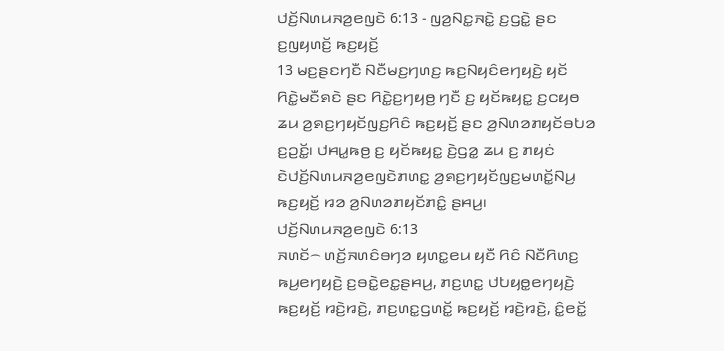ꤓꤢꤩ꤬ꤡꤛꤣꤏꤤ꤬ꤕꤜꤢꤧ 6:13 - ꤜꤤ꤬ꤡꤢ꤭ꤏꤢꤧ꤭ ꤢ꤬ꤞꤢꤧ꤭ ꤔꤢ ꤢ꤬ꤜꤟꤛꤢꤩ꤬ ꤒꤢ꤬ꤟꤢꤩ꤬
13 ꤗꤢ꤬ꤔꤢꤚꤢꤪ ꤡꤢꤪꤗꤢ꤬ꤚꤛꤢ꤬ ꤒꤢ꤬ꤡꤟꤢꤨꤕꤚꤟꤢꤧ꤬ ꤟꤢꤩ ꤖꤢꤧ꤭ꤗꤢꤪꤎꤢꤧ ꤔꤢ ꤖꤢꤧ꤭ꤢ꤬ꤚꤟꤥ꤬ ꤚꤢꤪ ꤢ꤬ ꤟꤢꤩꤒꤟꤢ꤭ ꤢ꤬ꤍꤟꤥ ꤘꤣ ꤤ꤬ꤎꤢ꤬ꤚꤟꤢꤩꤜꤢ꤬ꤖꤢꤨ ꤒꤢ꤬ꤟꤢꤩ꤬ ꤔꤢ ꤤ꤬ꤡꤛꤤꤊꤟꤢꤩꤋꤝꤤ ꤢ꤬ꤑꤢꤩ꤭꤯ ꤓꤌꤣ꤭ꤒꤥ꤬ ꤢ꤬ ꤟꤢꤩꤒꤟꤢ꤭ ꤢꤧ꤬ꤞꤤ꤭ ꤘꤣ ꤢ꤬ ꤊꤟꤢꤦ ꤢꤧꤓꤢꤩ꤬ꤡꤛꤣꤏꤤ꤬ꤕꤜꤢꤧꤊꤛꤢ꤭ ꤤ꤬ꤎꤢ꤬ꤚꤟꤢꤩꤜꤢ꤬ꤗꤛꤢꤩ꤭ꤡꤣ꤬ ꤒꤢ꤬ꤟꤢꤩ꤬ ꤙꤤ ꤤ꤬ꤡꤛꤤꤊꤟꤢꤩꤊꤢꤨ꤭ ꤔꤌꤣ꤬꤯
ꤓꤢꤩ꤬ꤡꤛꤣꤏꤤ꤬ꤕꤜꤢꤧ 6:13
ꤏꤛꤢꤩ꤮ ꤛꤢꤩ꤬ꤏꤛꤢꤨꤋꤚꤤ ꤟꤛꤢ꤭ꤕꤣ ꤟꤢꤪ ꤖꤢꤨ ꤡꤢꤪꤖꤛꤢ꤬ ꤒꤣ꤬ꤕꤚꤟꤢꤧ꤬ ꤢ꤬ꤋꤢꤧ꤭ꤕꤢ꤭ꤔꤌꤣ꤬, ꤊꤢ꤬ꤛꤢ꤭ ꤓꤝꤟꤥ꤭ꤕꤚꤟꤢꤧ꤬ ꤒꤢ꤬ꤟꤢꤩ꤬ ꤙꤢꤧ꤬ꤙꤢꤧ꤬, ꤊꤢ꤬ꤛꤢ꤭ꤞꤛꤢꤩ꤭ ꤒꤢ꤬ꤟꤢꤩ꤬ ꤙꤢꤧ꤬ꤙꤢꤧ꤬, ꤢꤨ꤭ꤕꤢꤩ꤭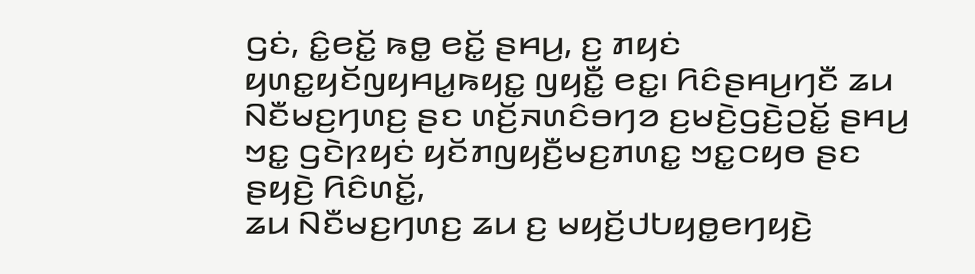ꤞꤢꤦ, ꤢꤨ꤭ꤕꤢꤩ꤭ ꤒꤥ꤭ ꤕꤢꤩ꤭ ꤔꤌꤣ꤬, ꤢ꤬ ꤊꤟꤢꤦ ꤟꤛꤢ꤭ꤟꤢꤩꤜꤟꤌꤣ꤭ꤒꤟꤢ꤭ ꤜꤟꤢꤪ꤭ ꤕꤢ꤭꤯ ꤖꤢꤨꤔꤌꤣ꤬ꤚꤢꤪ ꤘꤣ ꤡꤢꤪꤗꤢ꤬ꤚꤛꤢ꤬ ꤔꤢ ꤛꤢꤩ꤬ꤏꤛꤢꤨꤋꤚꤤ ꤢ꤬ꤗꤢꤧ꤬ꤞꤢꤧ꤬ꤑꤢꤩ꤭ ꤔꤌꤣ꤬ ꤠꤢ꤭ ꤞꤢꤧꤐꤟꤢꤦ ꤟꤢꤩꤊꤜꤟꤢꤪ꤬ꤗꤢ꤬ꤊꤛꤢ꤭ ꤠꤢ꤭ꤍꤟꤥ ꤔꤢ ꤔꤟꤢꤧ꤬ ꤖꤢꤨꤛꤢꤩ꤭,
ꤘꤣ ꤡꤢꤪꤗꤢ꤬ꤚꤛꤢ꤬ ꤘꤣ ꤢ꤬ ꤗꤟꤢꤩ꤬ꤓꤝꤟꤥ꤭ꤕꤚꤟꤢꤧ꤬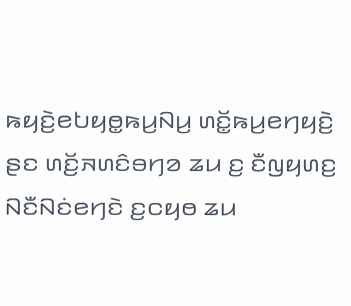ꤒꤟꤢꤧ꤬ꤕꤝꤟꤥ꤭ꤒꤣ꤬ꤡꤣ꤬ ꤛꤢꤩ꤭ꤒꤣ꤬ꤕꤚꤟꤢꤧ꤬ ꤔꤢ ꤛꤢꤩ꤬ꤏꤛꤢꤨꤋꤚꤤ ꤘꤣ ꤢ꤬ ꤢꤪꤜꤟꤛꤢ꤬ ꤡꤢꤪꤡꤢꤦꤕꤚꤢꤧ ꤢ꤬ꤍꤟꤥ ꤘꤣ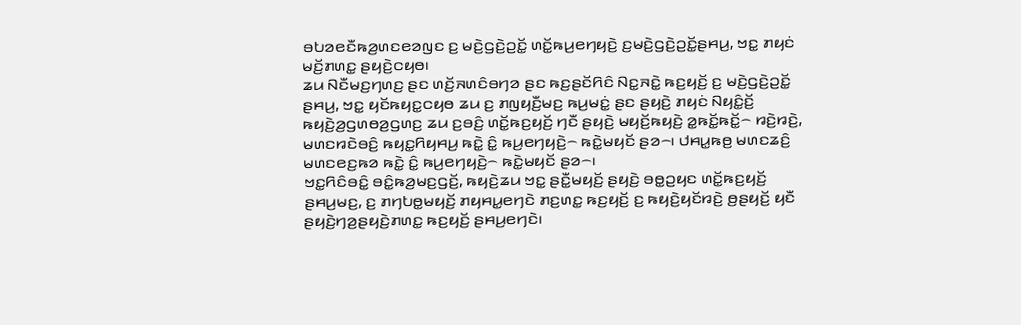ꤋꤝꤤꤕꤢꤪꤒꤤ꤬ꤛꤢꤕꤤꤜꤢ ꤢ꤬ ꤗꤢꤧ꤬ꤞꤢꤧ꤬ꤑꤢꤩ꤭ ꤛꤢꤩ꤭ꤒꤣ꤬ꤕꤚꤟꤢꤧ꤬ ꤢ꤬ꤗꤢꤧ꤬ꤞꤢꤧ꤬ꤑꤢꤩ꤭ꤔꤌꤣ꤬, ꤠꤢ꤭ ꤊꤟꤢꤦ ꤗꤢꤩ꤬ꤊꤛꤢ꤭ ꤔꤟꤢꤧ꤬ꤍꤟꤥ꤯
ꤘꤣ ꤡꤢꤪꤗꤢ꤬ꤚꤛꤢ꤬ ꤔꤢ ꤛꤢꤩ꤬ꤏꤛꤢꤨꤋꤚꤤ ꤔꤢ ꤒꤢ꤬ꤔꤢꤩꤖꤢꤨ ꤡꤢ꤭ꤏꤢꤧ꤭ ꤒꤢ꤬ꤟꤢꤩ꤬ ꤢ꤬ ꤗꤢꤧ꤬ꤞꤢꤧ꤬ꤑꤢꤩ꤭ ꤔꤌꤣ꤬, ꤠꤢ꤭ ꤟꤢꤩꤒꤟꤢ꤭ꤍꤟꤥ ꤘꤣ ꤢ꤬ ꤊꤜꤟꤢꤪ꤬ꤗꤢ꤬ ꤒꤣ꤬ꤗꤢꤦ꤭ ꤔꤢ ꤔꤟꤢꤧ꤬ ꤊꤟꤢꤦ ꤡꤟꤢꤨ꤭ꤢꤩ꤬ ꤒꤟꤢꤧ꤬ꤤ꤬ꤞꤛꤥꤤ꤬ꤞꤛꤢ꤬ ꤘꤣ ꤢ꤬ꤋꤢꤨ꤬ ꤛꤢꤩ꤭ꤒꤢ꤬ꤟꤢꤩ꤬ ꤚꤢꤪ ꤔꤟꤢꤧ꤬ ꤗꤟꤢꤩ꤬ꤒꤟꤢꤧ꤬ ꤤ꤭ꤒꤢꤩ꤭ꤒꤢꤩ꤭꤮ ꤙꤢꤧ꤬ꤙꤢꤧ꤬, ꤗꤛꤢꤙꤢꤧꤋꤢꤨ꤬ ꤒꤟꤢ꤭ꤖꤟꤌꤣ꤬ ꤒꤢꤧ꤭ ꤢꤨ꤭ ꤒꤣ꤬ꤕꤚꤟꤢꤧ꤬꤮ ꤒꤢꤧ꤭ꤗꤟꤢꤩ ꤔꤤ꤮꤯ ꤓꤌꤣ꤭ꤒꤥ꤬ ꤗꤛꤢꤘꤢꤨ꤬ ꤗꤛꤢꤕꤢ꤬ꤒꤤ ꤒꤢꤧ꤭ ꤢꤨ꤭ ꤒꤣ꤬ꤕꤚꤟꤢꤧ꤬꤮ ꤒꤢꤧ꤭ꤗꤟꤢꤩ ꤔꤤ꤮꤯
ꤠꤢ꤭ꤖꤢꤨꤋꤢꤨ꤭ ꤋꤢꤨ꤭ꤒꤤ꤬ꤗꤢ꤬ꤞꤢꤩ꤬, ꤒꤟꤢꤧ꤬ꤘꤣ ꤠꤢ꤭ ꤔꤢꤪ꤭ꤗꤟꤢꤩ꤬ ꤔꤟꤢꤧ꤬ ꤋꤥ꤭ꤑꤟꤢ ꤛꤢꤩ꤭ꤒꤢ꤬ꤟꤢꤩ꤬ ꤔꤌꤣ꤬ꤗꤢ꤬, ꤢ꤬ ꤊꤚꤝꤥ꤭ꤗꤟꤢꤩ꤬ ꤊꤟꤌꤣ꤭ꤕꤚꤢꤧ ꤊꤢ꤬ꤛꤢ꤭ ꤒꤢ꤬ꤟꤢꤩ꤬ ꤢ꤬ ꤒꤟꤢꤧ꤬ꤟꤢꤩꤙꤢꤧ꤬ ꤥ꤬ꤔꤟꤢꤩ꤬ ꤟꤢꤪ ꤔꤟꤢꤧ꤬ꤚꤤ꤬ꤔꤟꤢꤧ꤬ꤊꤛꤢ꤭ ꤒꤢ꤬ꤟꤢꤩ꤬ ꤔꤌꤣ꤬ꤕꤚꤢꤧ꤯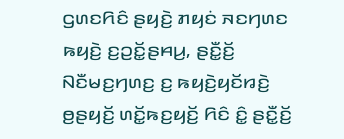ꤞꤛꤢꤖꤢꤨ ꤔꤟꤢꤧ꤬ ꤊꤟꤢꤦ ꤏꤢꤚꤛꤢ ꤒꤟꤢꤧ꤬ ꤢ꤬ꤑꤢꤩ꤭ꤔꤌꤣ꤬, ꤔꤢꤪ꤭ꤢꤩ꤬ ꤡꤢꤪꤗꤢ꤬ꤚꤛꤢ꤬ ꤢ꤬ ꤒꤟꤢꤧ꤬ꤟꤢꤩꤙꤢꤧ꤬ ꤥ꤬ꤔꤟꤢꤩ꤬ ꤛꤢꤩ꤭ꤒꤢ꤬ꤟꤢꤩ꤬ ꤖꤢꤨ ꤢꤨ꤭ ꤔꤢꤪ꤭ꤢꤩ꤬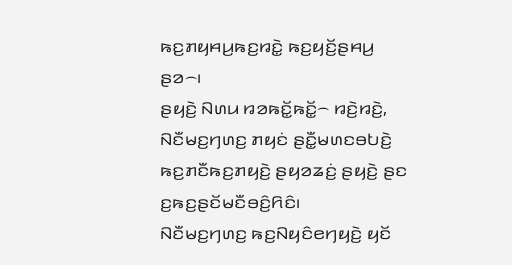ꤒꤢ꤬ꤊꤟꤌꤣ꤬ꤒꤢ꤬ꤙꤢꤧ꤭ ꤒꤢ꤬ꤟꤢꤩ꤬ꤔꤌꤣ꤬ ꤔꤤ꤮꤯
ꤔꤟꤢꤧ꤬ ꤡꤛꤣ ꤙꤤꤒꤢꤩ꤭ꤒꤢꤩ꤭꤮ ꤙꤢꤧ꤬ꤙꤢꤧ꤬, ꤡꤢꤪꤗꤢ꤬ꤚꤛꤢ꤬ ꤊꤟꤢꤦ ꤔꤢꤪ꤭ꤗꤛꤢꤋꤝꤢꤧ꤬ ꤒꤢ꤬ꤊꤢꤪꤒꤢ꤬ꤊꤟꤢꤧ꤬ ꤔꤟꤤꤘꤢꤦ꤬ ꤔꤟꤢꤧ꤬ ꤔꤢ ꤢ꤬ꤒꤢ꤬ꤔꤢꤩꤗꤢꤪꤋꤢꤨ꤬ꤖꤢꤨ꤯
ꤡꤢꤪꤗꤢ꤬ꤚꤛꤢ꤬ ꤒꤢ꤬ꤡꤟꤢꤨꤕꤚꤟꤢꤧ꤬ ꤟꤢꤩ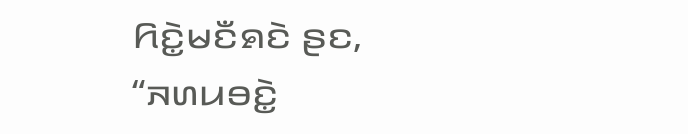ꤖꤢꤧ꤭ꤗꤢꤪꤎꤢꤧ ꤔꤢ, “ꤏꤛꤣꤋꤢꤧ꤭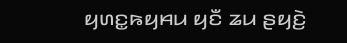ꤟꤛꤢ꤭ꤒꤟꤌꤣ ꤟꤢꤪ ꤘꤣ ꤔꤟꤢꤧ꤬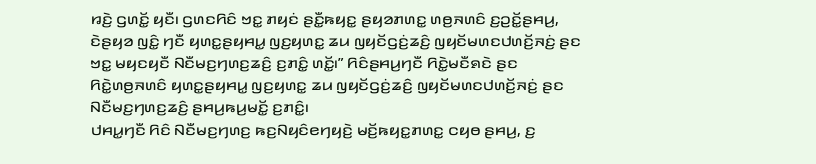ꤙꤢꤧ꤬ ꤞꤛꤢꤩ꤭ ꤟꤢꤪ꤯ ꤞꤛꤢꤖꤢꤨ ꤠꤢ꤭ ꤊꤟꤢꤦ ꤔꤢꤪ꤭ꤒꤟꤢ꤭ ꤔꤟꤤꤊꤛꤢ꤭ ꤛꤥ꤬ꤏꤛꤢꤨ ꤢ꤬ꤑꤢꤩ꤭ꤔꤌꤣ꤬, ꤢꤧꤔꤟꤤ ꤜꤢꤨ꤭ ꤚꤢꤪ ꤟꤛꤢ꤭ꤔꤟꤌꤣ꤭ ꤜꤢ꤬ꤟꤛꤢ꤭ ꤘꤣ ꤜꤟꤢꤩꤞꤢꤦ꤬ꤘꤢꤨ꤬ ꤜꤟꤢꤩꤗꤛꤢꤓꤛꤢꤩ꤬ꤏꤢꤦ꤬ ꤔꤢ ꤠꤢ꤭ ꤗꤟꤢꤟꤢꤪ ꤡꤢꤪꤗꤢ꤬ꤚꤛꤢ꤬ꤘꤢꤨ꤬ ꤢ꤬ꤊꤢꤨ꤭ ꤛꤢꤩ꤭꤯” ꤖꤢꤨꤔꤌꤣ꤬ꤚꤢꤪ ꤖꤢꤧ꤭ꤗꤢꤪꤎꤢꤧ ꤔꤢ ꤖꤢꤧ꤭ꤛꤥ꤬ꤏꤛꤢꤨ ꤟꤛꤢ꤭ꤔꤟꤌꤣ꤭ ꤜꤢ꤬ꤟꤛꤢ꤭ ꤘꤣ ꤜꤟꤢꤩꤞꤢꤦ꤬ꤘꤢꤨ꤬ ꤜꤟꤢꤩꤗꤛꤢꤓꤛꤢꤩ꤬ꤏꤢꤦ꤬ ꤔꤢ ꤡꤢꤪꤗꤢ꤬ꤚꤛꤢ꤬ꤘꤢꤨ꤬ ꤔꤌꤣ꤬ꤒꤣ꤬ꤗꤢꤩ꤭ ꤢ꤬ꤊꤢꤨ꤭꤯
ꤓꤌꤣ꤭ꤚꤢꤪ ꤖꤢꤨ ꤡꤢꤪꤗꤢ꤬ꤚꤛꤢ꤬ ꤒꤢ꤬ꤡꤟꤢꤨꤕꤚꤟꤢꤧ꤬ ꤗꤢꤩ꤬ꤒꤟꤢ꤭ꤊꤛꤢ꤭ ꤍꤟꤥ ꤔꤌꤣ꤬, ꤢ꤬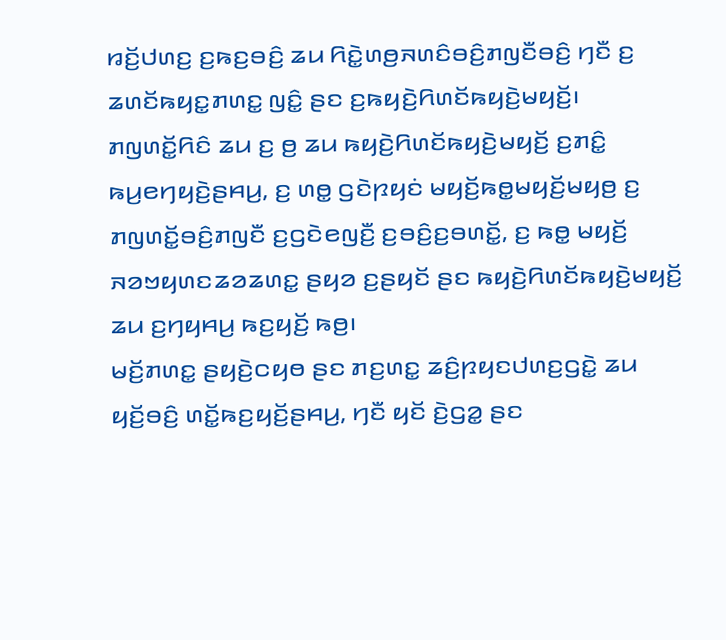ꤙꤢꤩ꤬ꤓꤛꤢ꤬ ꤢ꤬ꤒꤢ꤬ꤋꤢꤨ꤬ ꤘꤣ ꤖꤢꤧ꤭ꤛꤥ꤬ꤏꤛꤢꤨꤋꤢꤨ꤬ꤊꤜꤢꤪꤋꤢꤨ꤬ ꤚꤢꤪ ꤢ꤬ ꤘꤛꤢꤩꤒꤟꤢ꤭ꤊꤛꤢ꤭ ꤜꤢꤨ꤭ ꤔꤢ ꤢ꤬ꤒꤟꤢꤧ꤬ꤖꤛꤢꤩꤒꤟꤢꤧ꤬ꤗꤟꤢꤩ꤬꤯
ꤊꤜꤛꤢꤩ꤭ꤖꤢꤨ ꤘꤣ ꤢ꤬ ꤥ꤬ ꤘꤣ ꤒꤟꤢꤧ꤬ꤖꤛꤢꤩꤒꤟꤢꤧ꤬ꤗꤟꤢꤩ꤬ ꤢ꤬ꤊꤢꤨ꤭ ꤒꤣ꤬ꤕꤚꤟꤢꤧ꤬ꤔꤌꤣ꤬, ꤢ꤬ ꤛꤥ꤭ ꤞꤢꤧꤐꤟꤢꤦ ꤗꤟꤢꤩ꤬ꤒꤥ꤭ꤗꤟꤢꤩ꤬ꤗꤟꤥ꤬ ꤢ꤬ ꤊꤜꤛꤢꤩ꤭ꤋꤢꤨ꤬ꤊꤜꤢꤪ ꤢ꤬ꤞꤢꤧꤕꤜꤢꤪ꤬ ꤢ꤬ꤋꤢꤨ꤬ꤢ꤬ꤋꤛꤢꤩ꤭, ꤢ꤬ ꤒꤥ꤭ ꤗꤟꤢꤩ꤬ ꤏꤤꤠꤟꤛꤢꤘꤤꤘꤛꤢ꤭ ꤔꤟꤤ ꤢ꤬ꤔꤟꤢꤩ ꤔꤢ ꤒꤟꤢꤧ꤬ꤖꤛꤢꤩꤒꤟꤢꤧ꤬ꤗꤟꤢꤩ꤬ ꤘꤣ ꤢ꤬ꤚꤟꤌꤣ꤬ ꤒꤢ꤬ꤟꤢꤩ꤬ ꤒꤥ꤬꤯
ꤗꤢꤩ꤬ꤊꤛꤢ꤭ ꤔꤟꤢꤧ꤬ꤍꤟꤥ ꤔꤢ ꤊꤢ꤬ꤛꤢ꤭ ꤘꤢꤨ꤬ꤐꤟꤢꤓꤛꤢ꤬ꤞꤢꤧ꤭ ꤘꤣ ꤟꤢꤩ꤬ꤋꤢꤨ꤬ ꤛꤢꤩ꤭ꤒꤢ꤬ꤟꤢꤩ꤬ꤔꤌꤣ꤬, ꤚꤢꤪ ꤟꤢꤩ ꤢꤧ꤬ꤞꤤ꤭ ꤔꤢ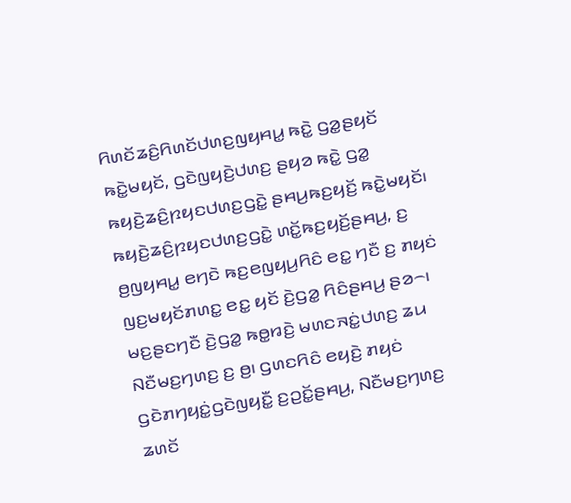ꤖꤛꤢꤩꤘꤢꤨ꤬ꤖꤛꤢꤩꤓꤛꤢ꤬ꤜꤟꤌꤣ꤭ ꤒꤢꤧ꤭ ꤞꤤ꤭ꤔꤟꤢꤩ ꤒꤢꤧ꤭ꤗꤟꤢꤩ, ꤞꤢꤧꤜꤟꤢꤧ꤬ꤓꤛꤢ꤬ ꤔꤟꤤ ꤒꤢꤧ꤭ ꤞꤤ꤭ ꤒꤟꤢꤧ꤬ꤘꤢꤨ꤬ꤐꤟꤢꤓꤛꤢ꤬ꤞꤢꤧ꤭ ꤔꤌꤣ꤬ꤒꤢ꤬ꤟꤢꤩ꤬ ꤒꤢꤧ꤭ꤗꤟꤢꤩ꤯ ꤒꤟꤢꤧ꤬ꤘꤢꤨ꤬ꤐꤟꤢꤓꤛꤢ꤬ꤞꤢꤧ꤭ ꤛꤢꤩ꤭ꤒꤢ꤬ꤟꤢꤩ꤬ꤔꤌꤣ꤬, ꤢ꤬ ꤥ꤬ꤜꤟꤌꤣ꤭ ꤕꤚꤢꤧ ꤒꤢ꤬ꤕꤜꤟꤣ꤬ꤖꤢꤨ ꤕꤢ꤭ ꤚꤢꤪ ꤢ꤬ ꤊꤟꤢꤦ ꤜꤢ꤬ꤗꤟꤢꤩꤊꤛꤢ꤭ ꤕꤢ꤭ ꤟꤢꤩ ꤢꤧ꤬ꤞꤤ꤭ ꤖꤢꤨꤔꤌꤣ꤬ ꤔꤤ꤮꤯ ꤗꤢ꤬ꤔꤢꤚꤢꤪ ꤢꤧ꤬ꤞꤤ꤭ ꤒꤥ꤭ꤙꤢꤧ꤬ ꤗꤛꤢꤏꤢꤦ꤭ꤓꤛꤢ꤬ ꤘꤣ ꤡꤢꤪꤗꤢ꤬ꤚꤛꤢ꤬ ꤢ꤬ ꤥ꤬꤯ ꤞꤛꤢꤖꤢꤨ ꤕꤟꤢꤧ꤬ ꤊꤟꤢꤦ ꤞꤢꤧꤊꤚꤟꤢꤦ꤭ꤞꤢꤧꤜꤟꤢꤪ꤭ ꤢ꤬ꤑꤢꤩ꤭ꤔꤌꤣ꤬, ꤡꤢꤪꤗꤢ꤬ꤚꤛꤢ꤬ ꤘꤛꤢꤩ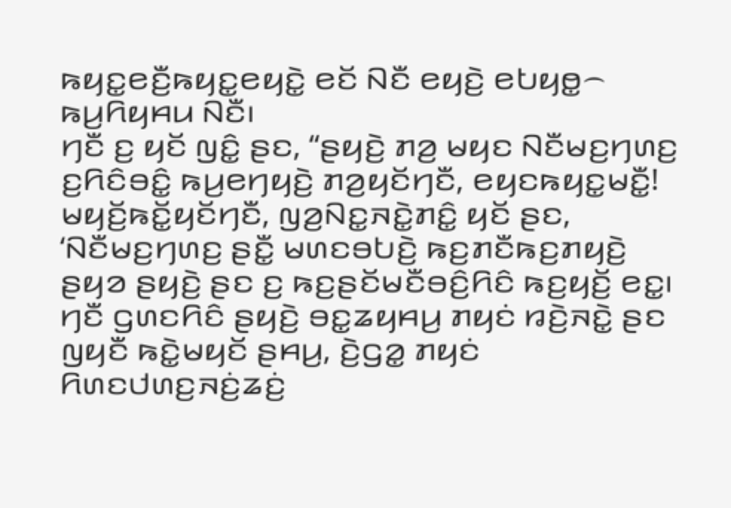ꤒꤟꤢ꤭ꤕꤢꤪ꤬ꤒꤟꤢ꤭ꤕꤟꤢꤧ꤭ ꤕꤢꤩ ꤡꤢꤪ ꤕꤟꤢꤧ꤬ ꤕꤝꤟꤥ꤭꤮ ꤒꤣ꤬ꤖꤟꤌꤣ ꤡꤢꤪ꤯
ꤚꤢꤪ ꤢ꤬ ꤟꤢꤩ ꤜꤢꤨ꤭ ꤔꤢ, “ꤔꤟꤢꤧ꤬ ꤊꤤ꤬ ꤗꤟꤢ ꤡꤢꤪꤗꤢ꤬ꤚꤛꤢ꤬ ꤢ꤬ꤖꤢꤨꤋꤢꤨ꤭ ꤒꤣ꤬ꤕꤚꤟꤢꤧ꤬ ꤊꤤ꤬ꤟꤢꤩꤚꤢꤪ, ꤕꤟꤢꤒꤟꤢ꤭ꤗꤢꤪ꤭! ꤗꤟꤢꤩ꤬ꤒꤢꤩ꤭ꤟꤢꤩꤚꤢꤪ, ꤜꤤ꤬ꤡꤢ꤭ꤏꤢꤧ꤭ꤊꤢꤨ꤭ ꤟꤢꤩ ꤔꤢ, ‘ꤡꤢꤪꤗꤢ꤬ꤚꤛꤢ꤬ ꤔꤢꤪ꤭ ꤗꤛꤢꤋꤝꤢꤧ꤬ ꤒꤢ꤬ꤊꤢꤪꤒꤢ꤬ꤊꤟꤢꤧ꤬ ꤔꤟꤤ ꤔꤟꤢꤧ꤬ ꤔꤢ ꤢ꤬ ꤒꤢ꤬ꤔꤢꤩꤗꤢꤪꤋꤢꤨ꤬ꤖꤢꤨ ꤒꤢ꤬ꤟꤢꤩ꤬ ꤕꤢ꤭꤯ ꤚꤢꤪ ꤞꤛꤢꤖꤢꤨ ꤔꤟꤢꤧ꤬ ꤋꤢ꤭ꤘꤟꤌꤣ꤬ ꤊꤟꤢꤦ ꤙꤢꤧ꤬ꤏꤢꤧ꤭ ꤔꤢ ꤜꤟꤢꤪ ꤒꤢꤧ꤭ꤗꤟꤢꤩ ꤔꤌꤣ꤬, ꤢꤧ꤬ꤞꤤ꤭ ꤊꤟꤢꤦ ꤖꤛꤢꤓꤛꤢ꤬ꤏꤢꤦ꤬ꤘꤢꤦ꤬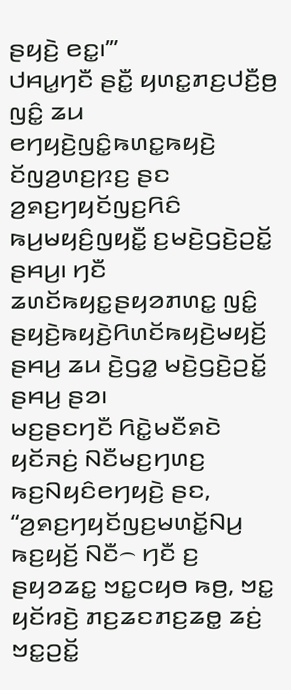ꤔꤟꤢꤧ꤬ ꤕꤢ꤭꤯’”
ꤓꤌꤣ꤭ꤚꤢꤪ ꤔꤢꤪ꤭ ꤟꤛꤢ꤭ꤊꤢ꤬ꤓꤢꤪ꤬ꤥ꤬ ꤜꤢꤨ꤭ ꤘꤣ ꤕꤚꤟꤢꤧ꤬ꤜꤢꤨ꤭ꤒꤛꤢ꤭ꤒꤟꤢꤧ꤬ ꤢꤩꤜꤤ꤬ꤛꤢ꤬ꤐꤢ꤬ ꤔꤢ ꤤ꤬ꤎꤢ꤬ꤚꤟꤢꤩꤜꤢ꤬ꤖꤢꤨ ꤒꤣ꤬ꤗꤟꤢꤨ꤬ꤜꤟꤢꤪ꤭ ꤢ꤬ꤗꤢꤧ꤬ꤞꤢꤧ꤬ꤑꤢꤩ꤭ ꤔꤌꤣ꤬꤯ ꤚꤢꤪ ꤘꤛꤢꤩꤒꤟꤢ꤭ꤔꤟꤤꤊꤛꤢ꤭ ꤜꤢꤨ꤭ ꤔꤟꤢꤧ꤬ꤒꤟꤢꤧ꤬ꤖꤛꤢꤩꤒꤟꤢꤧ꤬ꤗꤟꤢꤩ꤬ ꤔꤌꤣ꤬ ꤘꤣ ꤢꤧ꤬ꤞꤤ꤭ ꤗꤢꤧ꤬ꤞꤢꤧ꤬ꤑꤢꤩ꤭ ꤔꤌꤣ꤬ ꤔꤤ꤯
ꤗꤢ꤬ꤔꤢꤚꤢꤪ ꤖꤢꤧ꤭ꤗꤢꤪꤎꤢꤧ ꤟꤢꤩꤏꤢꤦ꤬ ꤡꤢꤪꤗꤢ꤬ꤚꤛꤢ꤬ ꤒꤢ꤬ꤡꤟꤢꤨꤕꤚꤟꤢꤧ꤬ ꤔꤢ, “ꤤ꤬ꤎꤢ꤬ꤚꤟꤢꤩꤜꤢ꤬ꤗꤛꤢꤩ꤭ꤡꤣ꤬ ꤒꤢ꤬ꤟꤢꤩ꤬ ꤡꤢꤪ꤮ ꤚꤢꤪ ꤢ꤬ ꤔꤟꤤꤘꤢ꤭ ꤠꤢ꤭ꤍꤟꤥ ꤒꤥ꤬, ꤠꤢ꤭ ꤟꤢꤩꤙꤢꤧ꤬ ꤊꤢ꤬ꤘꤢꤊꤢ꤬ꤘꤥ꤭ ꤘꤢꤦ꤬ ꤠꤢ꤭ꤑꤢꤩ꤭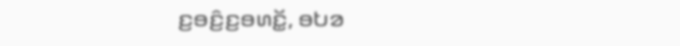ꤢ꤬ꤋꤢꤨ꤬ꤢ꤬ꤋꤛꤢꤩ꤭, ꤋꤝꤤ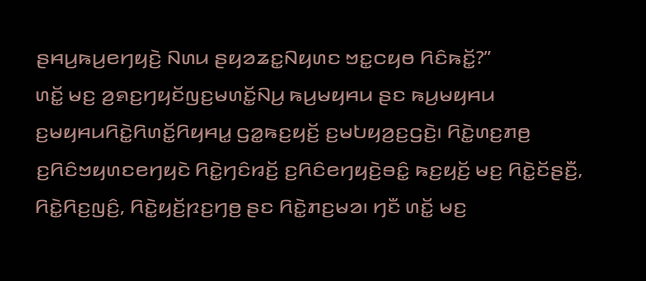ꤔꤌꤣ꤬ꤒꤣ꤬ꤕꤚꤟꤢꤧ꤬ ꤡꤛꤣ ꤔꤟꤤꤘꤢ꤭ꤡꤟꤛꤢ ꤠꤢ꤭ꤍꤟꤥ ꤖꤢꤨꤒꤢꤩ꤭?”
ꤛꤢꤩ꤭ ꤗꤢ꤬ ꤤ꤬ꤎꤢ꤬ꤚꤟꤢꤩꤜꤢ꤬ꤗꤛꤢꤩ꤭ꤡꤣ꤬ ꤒꤣ꤬ꤗꤟꤌꤣ ꤔꤢ ꤒꤣ꤬ꤗꤟꤌꤣ ꤢ꤬ꤗꤟꤌꤣꤖꤢꤧ꤭ꤖꤛꤢꤩ꤭ꤖꤟꤌꤣ꤭ ꤞꤤ꤭ꤒꤢ꤬ꤟꤢꤩ꤬ ꤢ꤬ꤗꤝꤟꤤ꤬ꤢ꤬ꤞꤢꤧ꤬꤯ ꤖꤢꤧ꤭ꤛꤢ꤬ꤊꤥ꤬ ꤢ꤬ꤖꤢꤨꤠꤟꤛꤢꤕꤚꤟꤢꤧ ꤖꤢꤧ꤭ꤚꤢꤨꤙꤢꤩ꤬ ꤢ꤬ꤖꤢꤨꤕꤚꤟꤢꤧ꤬ꤋꤢꤨ꤭ ꤒꤢ꤬ꤟꤢꤩ꤬ ꤗꤢ꤬ ꤖꤢꤧ꤭ꤢꤩꤔꤢꤪ꤬, ꤖꤢꤧ꤭ꤖꤢ꤬ꤜꤢꤨ꤬, ꤖꤢꤧ꤭ꤟꤢꤩ꤬ꤐꤢ꤬ꤚꤥ꤬ ꤔꤢ ꤖꤢꤧ꤭ꤊꤢ꤬ꤗꤤ꤯ ꤚꤢꤪ ꤛꤢꤩ꤭ ꤗꤢ꤬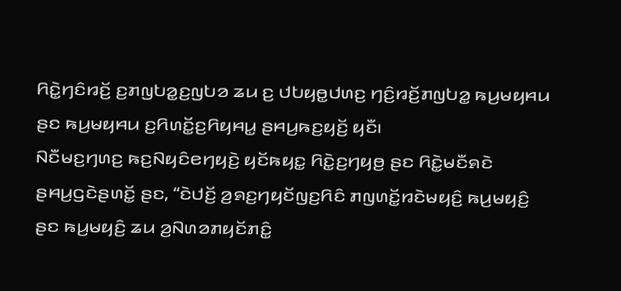ꤖꤢꤧ꤭ꤚꤢꤨꤙꤢꤩ꤬ ꤢ꤬ꤊꤜꤝꤤ꤭ꤢ꤬ꤜꤝꤤ ꤘꤣ ꤢ꤬ ꤓꤝꤟꤥ꤭ꤓꤛꤢ꤬ ꤚꤢꤨ꤬ꤙꤢꤩ꤬ꤊꤜꤝꤤ꤭ ꤒꤣ꤬ꤗꤟꤌꤣ ꤔꤢ ꤒꤣ꤬ꤗꤟꤌꤣ ꤢ꤬ꤖꤛꤢꤩ꤭ꤢ꤬ꤖꤟꤌꤣ꤭ ꤔꤌꤣ꤬ꤒꤢ꤬ꤟꤢꤩ꤬ ꤟꤢꤪ꤯
ꤡꤢꤪꤗꤢ꤬ꤚꤛꤢ꤬ ꤒꤢ꤬ꤡꤟꤢꤨꤕꤚꤟꤢꤧ꤬ ꤟꤢꤩꤒꤟꤢ꤭ ꤖꤢꤧ꤭ꤢ꤬ꤚꤟꤥ꤬ ꤔꤢ ꤖꤢꤧ꤭ꤗꤢꤪꤎꤢꤧ ꤔꤌꤣ꤬ꤞꤢꤧꤔꤛꤢꤩ꤭ ꤔꤢ, “ꤢꤧꤓꤢꤩ꤬ ꤤ꤬ꤎꤢ꤬ꤚꤟꤢꤩꤜꤢ꤬ꤖꤢꤨ ꤊꤜꤛꤢꤩ꤭ꤙꤢꤧꤗꤟꤢꤨ꤬ ꤒꤣ꤬ꤗꤟꤢꤨ꤬ ꤔꤢ ꤒꤣ꤬ꤗꤟꤢꤨ꤬ ꤘꤣ ꤤ꤬ꤡꤛꤤꤊꤟꤢꤩꤊꤢꤨ꤭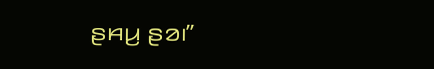ꤔꤌꤣ꤬ ꤔꤤ꤯”